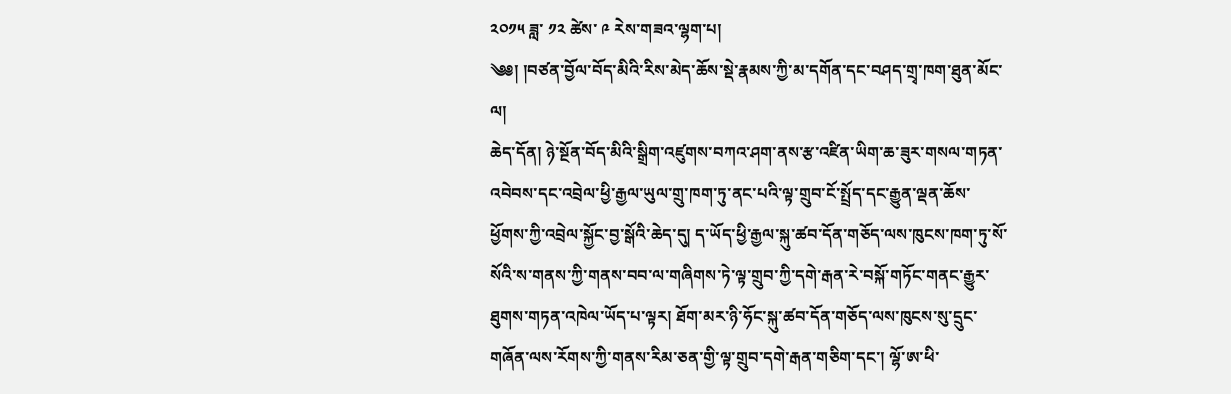༢༠༡༥ ཟླ་ ༡༢ ཚེས་ ༩ རེས་གཟའ་ལྷག་པ།
༄༅། །བཙན་བྱོལ་བོད་མིའི་རིས་མེད་ཆོས་སྡེ་རྣམས་ཀྱི་མ་དགོན་དང་བཤད་གྲྭ་ཁག་ཐུན་མོང་ལ།
ཆེད་དོན། ཉེ་སྔོན་བོད་མིའི་སྒྲིག་འཛུགས་བཀའ་ཤག་ནས་རྩ་འཛིན་ཡིག་ཆ་ཟུར་གསལ་གཏན་འབེབས་དང་འབྲེལ་ཕྱི་རྒྱལ་ཡུལ་གྲུ་ཁག་ཏུ་ནང་པའི་ལྟ་གྲུབ་ངོ་སྤྲོད་དང་རྒྱུན་ལྡན་ཆོས་ཕྱོགས་ཀྱི་འབྲེལ་སྐྱོང་བྱ་སྒོའི་ཆེད་དུ། ད་ཡོད་ཕྱི་རྒྱལ་སྐུ་ཚབ་དོན་གཅོད་ལས་ཁུངས་ཁག་ཏུ་སོ་སོའི་ས་གནས་ཀྱི་གནས་བབ་ལ་གཞིགས་ཏེ་ལྟ་གྲུབ་ཀྱི་དགེ་རྒན་རེ་བསྐོ་གཏོང་གནང་རྒྱུར་ཐུགས་གཏན་འཁེལ་ཡོད་པ་ལྟར། ཐོག་མར་ཉི་ཧོང་སྐུ་ཚབ་དོན་གཅོད་ལས་ཁུངས་སུ་དྲུང་གཞོན་ལས་རོགས་ཀྱི་གནས་རིམ་ཅན་གྱི་ལྟ་གྲུབ་དགེ་རྒན་གཅིག་དང་། ལྷོ་ཨ་ཕི་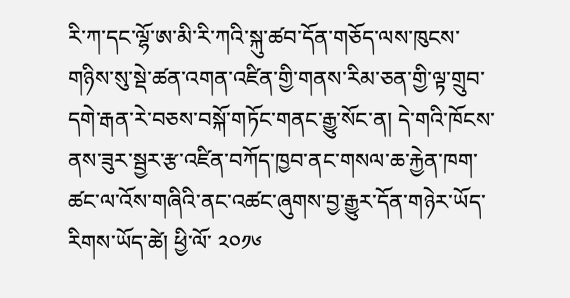རི་ཀ་དང་ལྷོ་ཨ་མི་རི་ཀའི་སྐུ་ཚབ་དོན་གཅོད་ལས་ཁུངས་གཉིས་སུ་སྡེ་ཚན་འགན་འཛིན་གྱི་གནས་རིམ་ཅན་གྱི་ལྟ་གྲུབ་དགེ་རྒན་རེ་བཅས་བསྐོ་གཏོང་གནང་རྒྱུ་སོང་ན། དེ་གའི་ཁོངས་ནས་ཟུར་སྦྱར་རྩ་འཛིན་བཀོད་ཁྱབ་ནང་གསལ་ཆ་རྐྱེན་ཁག་ཚང་ལ་འོས་གཞིའི་ནང་འཚང་ཞུགས་བྱ་རྒྱུར་དོན་གཉེར་ཡོད་རིགས་ཡོད་ཚེ། ཕྱི་ལོ་ ༢༠༡༦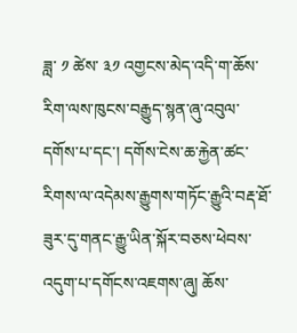ཟླ་ ༡ ཚེས་ ༣༡ འགྱངས་མེད་འདི་ག་ཆོས་རིག་ལས་ཁུངས་བརྒྱུད་སྙན་ཞུ་འབུལ་དགོས་པ་དང་། དགོས་ངེས་ཆ་རྐྱེན་ཚང་རིགས་ལ་འདེམས་རྒྱུགས་གཏོང་རྒྱུའི་བརྡ་ཐོ་ཟུར་དུ་གནང་རྒྱུ་ཡིན་སྐོར་བཅས་ཕེབས་འདུག་པ་དགོངས་འཇགས་ཞུ། ཆོས་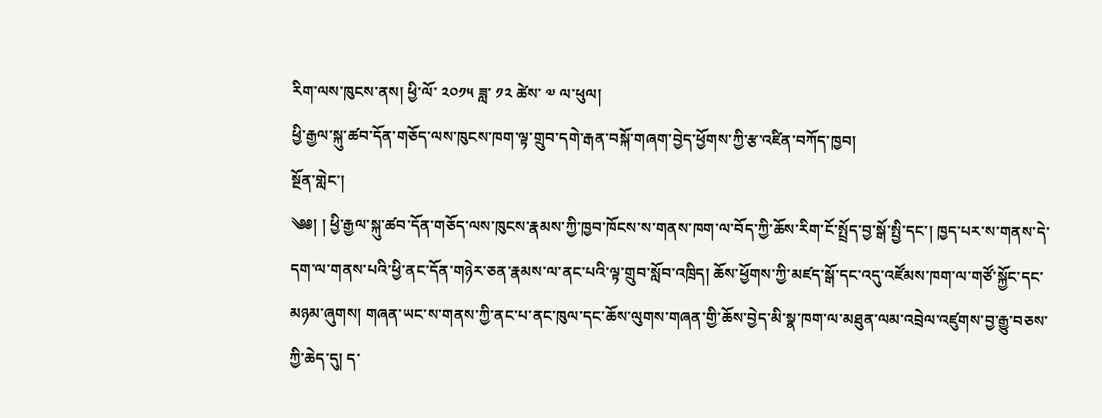རིག་ལས་ཁུངས་ནས། ཕྱི་ལོ་ ༢༠༡༥ ཟླ་ ༡༢ ཚེས་ ༧ ལ་ཕུལ།
ཕྱི་རྒྱལ་སྐུ་ཚབ་དོན་གཅོད་ལས་ཁུངས་ཁག་ལྟ་གྲུབ་དགེ་རྒན་བསྐོ་གཞག་བྱེད་ཕྱོགས་ཀྱི་རྩ་འཛིན་བཀོད་ཁྱབ།
སྔོན་གླེང་།
༄༅། ། ཕྱི་རྒྱལ་སྐུ་ཚབ་དོན་གཅོད་ལས་ཁུངས་རྣམས་ཀྱི་ཁྱབ་ཁོངས་ས་གནས་ཁག་ལ་བོད་ཀྱི་ཆོས་རིག་ངོ་སྤྲོད་བྱ་སྒོ་སྤྱི་དང་། ཁྱད་པར་ས་གནས་དེ་དག་ལ་གནས་པའི་ཕྱི་ནང་དོན་གཉེར་ཅན་རྣམས་ལ་ནང་པའི་ལྟ་གྲུབ་སློབ་འཁྲིད། ཆོས་ཕྱོགས་ཀྱི་མཛད་སྒོ་དང་འདུ་འཛོམས་ཁག་ལ་གཙོ་སྐྱོང་དང་མཉམ་ཞུགས། གཞན་ཡང་ས་གནས་ཀྱི་ནང་པ་ནང་ཁུལ་དང་ཆོས་ལུགས་གཞན་གྱི་ཆོས་བྱེད་མི་སྣ་ཁག་ལ་མཐུན་ལམ་འབྲེལ་འཛུགས་བྱ་རྒྱུ་བཅས་ཀྱི་ཆེད་དུ། ད་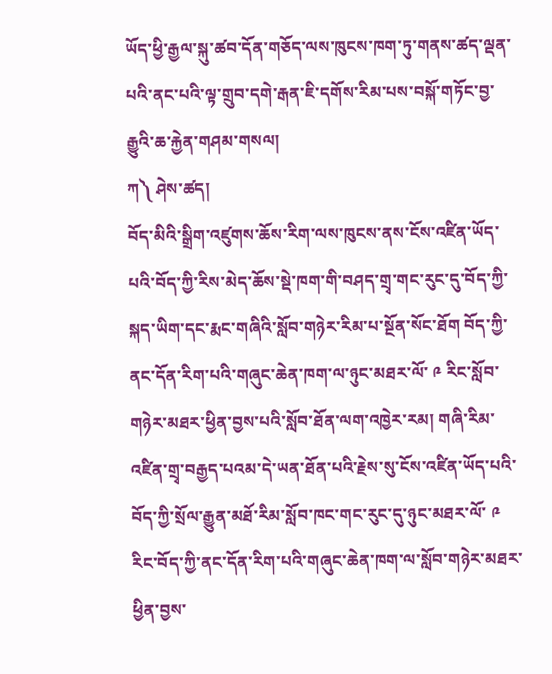ཡོད་ཕྱི་རྒྱལ་སྐུ་ཚབ་དོན་གཅོད་ལས་ཁུངས་ཁག་ཏུ་གནས་ཚད་ལྡན་པའི་ནང་པའི་ལྟ་གྲུབ་དགེ་རྒན་ཇི་དགོས་རིམ་པས་བསྐོ་གཏོང་བྱ་རྒྱུའི་ཆ་རྐྱེན་གཤམ་གསལ།
ཀ༽ ཤེས་ཚད།
བོད་མིའི་སྒྲིག་འཛུགས་ཆོས་རིག་ལས་ཁུངས་ནས་ངོས་འཛིན་ཡོད་པའི་བོད་ཀྱི་རིས་མེད་ཆོས་སྡེ་ཁག་གི་བཤད་གྲྭ་གང་རུང་དུ་བོད་ཀྱི་སྐད་ཡིག་དང་རྨང་གཞིའི་སློབ་གཉེར་རིམ་པ་སྔོན་སོང་ཐོག བོད་ཀྱི་ནང་དོན་རིག་པའི་གཞུང་ཆེན་ཁག་ལ་ཉུང་མཐར་ལོ་ ༩ རིང་སློབ་གཉེར་མཐར་ཕྱིན་བྱས་པའི་སློབ་ཐོན་ལག་འཁྱེར་རམ། གཞི་རིམ་འཛིན་གྲྭ་བརྒྱད་པའམ་དེ་ཡན་ཐོན་པའི་རྗེས་སུ་ངོས་འཛིན་ཡོད་པའི་བོད་ཀྱི་སྲོལ་རྒྱུན་མཐོ་རིམ་སློབ་ཁང་གང་རུང་དུ་ཉུང་མཐར་ལོ་ ༩ རིང་བོད་ཀྱི་ནང་དོན་རིག་པའི་གཞུང་ཆེན་ཁག་ལ་སློབ་གཉེར་མཐར་ཕྱིན་བྱས་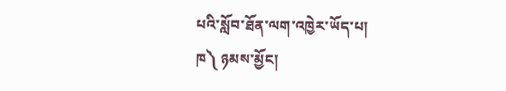པའི་སློབ་ཐོན་ལག་འཁྱེར་ཡོད་པ།
ཁ༽ ཉམས་མྱོང།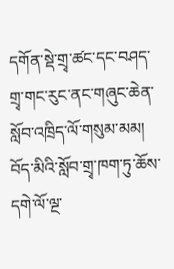དགོན་སྡེ་གྲྭ་ཚང་དང་བཤད་གྲྭ་གང་རུང་ནང་གཞུང་ཆེན་སློབ་འཁྲིད་ལོ་གསུམ་མམ། བོད་མིའི་སློབ་གྲྭ་ཁག་ཏུ་ཆོས་དགེ་ལོ་ལྔ་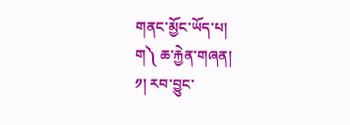གནང་མྱོང་ཡོད་པ།
ག༽ ཆ་རྐྱེན་གཞན།
༡། རབ་བྱུང་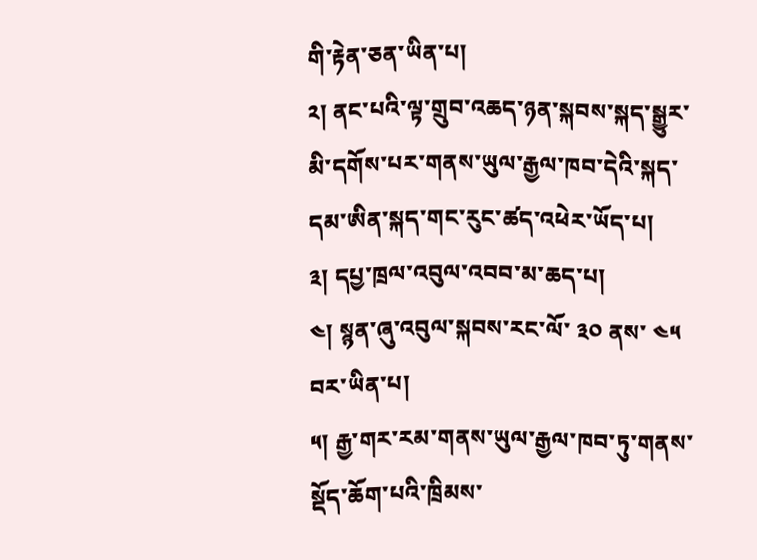གི་རྟེན་ཅན་ཡིན་པ།
༢། ནང་པའི་ལྟ་གྲུབ་འཆད་ཉན་སྐབས་སྐད་སྒྱུར་མི་དགོས་པར་གནས་ཡུལ་རྒྱལ་ཁབ་དེའི་སྐད་དམ་ཨིན་སྐད་གང་རུང་ཚད་འཕེར་ཡོད་པ།
༣། དཔྱ་ཁྲལ་འབུལ་འབབ་མ་ཆད་པ།
༤། སྙན་ཞུ་འབུལ་སྐབས་རང་ལོ་ ༣༠ ནས་ ༤༥ བར་ཡིན་པ།
༥། རྒྱ་གར་རམ་གནས་ཡུལ་རྒྱལ་ཁབ་ཏུ་གནས་སྡོད་ཆོག་པའི་ཁྲིམས་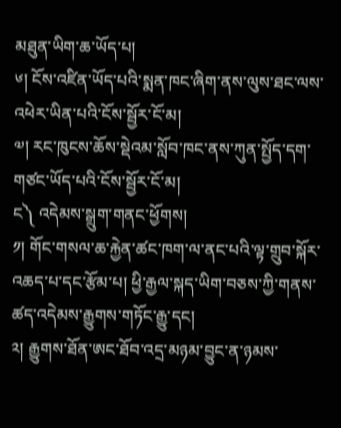མཐུན་ཡིག་ཆ་ཡོད་པ།
༦། ངོས་འཛིན་ཡོད་པའི་སྨན་ཁང་ཞིག་ནས་ལུས་ཐང་ལས་འཕེར་ཡིན་པའི་ངོས་སྦྱོར་ངོ་མ།
༧། རང་ཁུངས་ཆོས་སྡེའམ་སློབ་ཁང་ནས་ཀུན་སྤྱོད་དག་གཙང་ཡོད་པའི་ངོས་སྦྱོར་ངོ་མ།
ང༽ འདེམས་སྒྲུག་གནང་ཕྱོགས།
༡། གོང་གསལ་ཆ་རྐྱེན་ཚང་ཁག་ལ་ནང་པའི་ལྟ་གྲུབ་སྐོར་འཆད་པ་དང་རྩོམ་པ། ཕྱི་རྒྱལ་སྐད་ཡིག་བཅས་ཀྱི་གནས་ཚད་འདེམས་རྒྱུགས་གཏོང་རྒྱུ་དང།
༢། རྒྱུགས་ཐོན་ཨང་ཐོབ་འདྲ་མཉམ་བྱུང་ན་ཉམས་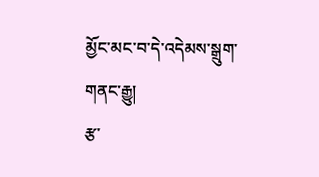མྱོང་མང་བ་དེ་འདེམས་སྒྲུག་གནང་རྒྱུ།
རྩ་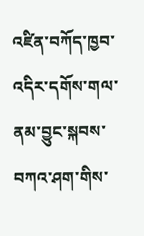འཛིན་བཀོད་ཁྱབ་འདིར་དགོས་གལ་ནམ་བྱུང་སྐབས་བཀའ་ཤག་གིས་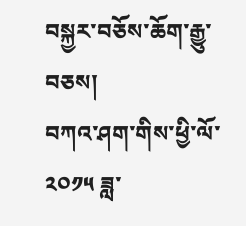བསྐྱར་བཅོས་ཆོག་རྒྱུ་བཅས།
བཀའ་ཤག་གིས་ཕྱི་ལོ་ ༢༠༡༥ ཟླ་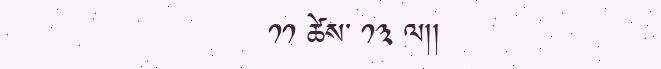༡༡ ཚེས་ ༡༣ ལ།།